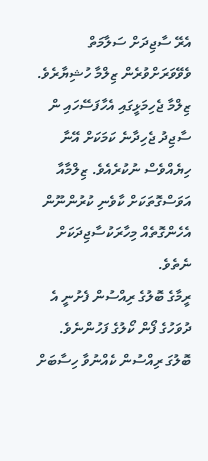އެރޭ ސާޖިދަށް ސަލާމަތް ވެވޭވަރަށްވުރެން ޒިލްމާ ހުޝިޔާރެވެ. ޒިލްމާ ޖެހިމަޅީގައި އެހާފަސޭހައި ން ސާޖިދު ޖެހިދާނެ ކަމަކަށް އޭނާ ހިޔެއްވެސް ނުކުރެއެވެ. ޒިލްމާއާ އަވަސްގޮތަކަށް ކާވެނި ކުރުންނޫން އެހެންގޮތެއް މިހާރަކުސާޖިދަކަށް ނެތެވެ.
ރީމާގެ ބޮލުގެ ރިއްސުން ފެށުނީ އެ ދުވަހުގެ ފޯން ކޯލުގެ ފަހުންނެވެ.
ބޮލުގަ ރިއްސުން ކެއްނުވާ ހިސާބަށް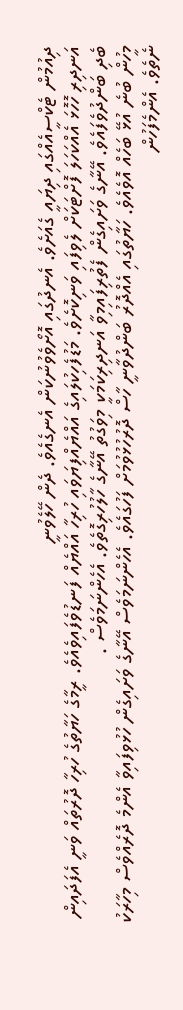ދިއުމުން ޓެކްސީއެއްގައި ދިޔައީ ގެއަށެވެ. އެނދުގައި އޮށޯވެވުނުކަން އެނގެއެވެ. ދެން ހޭލެވުނީ
އަނދިރި ހޮހޮޅަ އެއްކަހަލަ ފޮށްޓަކަށް ލެވިފައި ވަނިކޮށެވެ. މަޑުފެހިކުލައިގެ އައްޔެއްފިޔަވައި ހުރިހާ އައްޔެއް ފަނޑުވެފައިވެއެވެ. ރީމާގެ ހަޔާތުގެ ހުރިހާ ދޮރުތައް ވަނީ އެފަދައިން ބެދި ބަންދުވެފައެވެ. އޭނާގެ ވަށައިގެން ފެތުރިފައިމިވާ އަނދިރިކަމަކީ މިވަގުތު އޭނާގެ ހާލުހުރިގޮތެވެ. އެހެންނަމަވެސް .
މީހުން ބުނެ އުޅޭ ބަހެއް އޮވެއެވެ. ހަޔާތުގައި އެއްދޮރު ބަންދުވާނީ ހާސް ދޮރުހުޅުވުމަށް ފަހުގައެވެ. އެހެންނަމަވެސް އޭނާގެ ވަށައިގެން ހުޅުވިފައިވާ އެންމެ ދޮރެއްވެސް މިހާރަކު ނެތެވެ. އެންމެފަހުން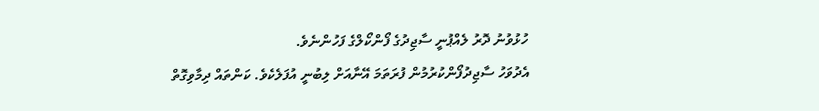ހުޅުވުނު ދޮރު ލެއްޕުނީ ސާޖިދުގެ ފޯންކޯލްގެ ފަހުންނެވެ.
އެދުވަހު ސާޖިދުފޯންކުރުމުން ފުރަތަމަ އޭނާއަށް ލިބުނީ އުފަލެކެވެ. ކަންތައް ދިމާވިގޮތް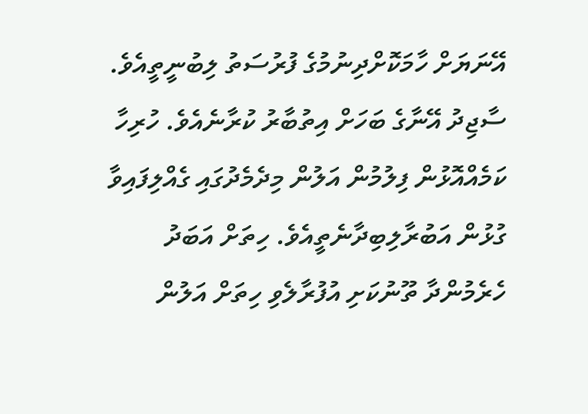އޭނަޔަށް ހާމަކޮށްދިނުމުގެ ފުރުސަތު ލިބުނީތީއެވެ. ސާޖިދު އޭނާގެ ބަހަށް އިތުބާރު ކުރާނެއެވެ. ހުރިހާ ކަމެއްއޮޅުން ފިލުމުން އަލުން މިދެމެދުގައި ގެއްލިފައިވާ ގުޅުން އަބުރާލިބިދާނެތީއެވެ. ހިތަށް އަބަދު ހެރެމުންދާ ތޫނުކަށި އުފުރާލެވި ހިތަށް އަލުން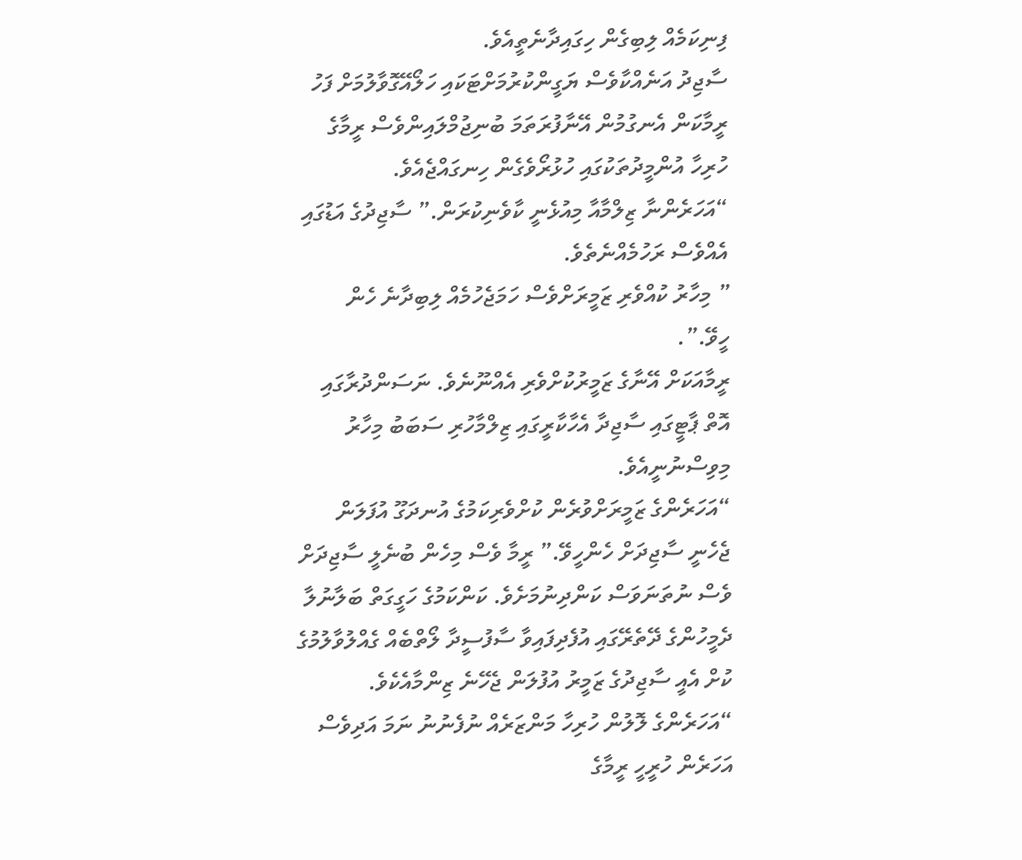ފިނިކަމެއް ލިބިގެން ހިގައިދާނެތީއެވެ.
ސާޖިދު އަނެއްކާވެސް ޔަގީންކުރުމަށްޓަކައި ހަލޯއޭގޮވާލުމަށް ފަހު ރީމާކަން އެނގުމުން އޭނާފުރަތަމަ ބުނިޖުމްލައިންވެސް ރީމާގެ ހުރިހާ އުންމީދުތަކުގައި ހުޅުރޯވެގެން ހިނގައްޖެއެވެ.
“އަހަރެންނާ ޒިލްމާއާ މިއުޅެނީ ކާވެނިކުރަން.” ސާޖިދުގެ އަޑުގައި އެއްވެސް ރަހުމެއްނެތެވެ.
” މިހާރު ކުއްވެރި ޒަމީރަށްވެސް ހަމަޖެހުމެއް ލިބިދާނެ ހެން ހީވޭ.”.
ރީމާއަކަށް އޭނާގެ ޒަމީރުކުށްވެރި އެއްނޫނެވެ. ނަސަންދުރާގައި އޮތް ޕާޓީގައި ސާޖިދާ އެހާކާރީގައި ޒިލްމާހުރި ސަބަބު މިހާރު މިވިސްނުނީއެވެ.
“އަހަރެންގެ ޒަމީރަށްވުރެން ކުށްވެރިކަމުގެ އުނދަގޫ އުފަލަން ޖެހެނީ ސާޖިދަށް ހެންހީވޭ.” ރީމާ ވެސް މިހެން ބުނެލީ ސާޖިދަށް ވެސް ނުތަނަވަސް ކަންދިނުމަށެވެ. ކަންކަމުގެ ހަގީގަތް ބަލާނުލާ ދެމީހުންގެ ދޭތެރޭގައި އުފެދިފައިވާ ސާފުސީދާ ލޯތްބެއް ގެއްލުވާލުމުގެ ކުށް އެއީ ސާޖިދުގެ ޒަމީރު އުފުލަން ޖެހޭނެ ޒިންމާއެކެވެ.
“އަހަރެންގެ ލޮލުން ހުރިހާ މަންޒަރެއް ނުފެނުނު ނަމަ އަދިވެސް އަހަރެން ހުރީހީ ރީމާގެ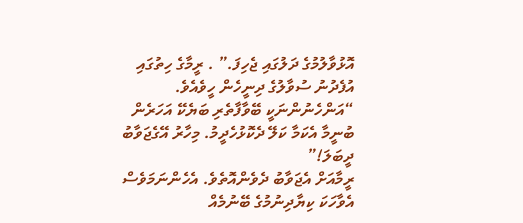އޮޅުވާލުމުގެ ދަލުގައި ޖެހިފަ.” . ރީމާގެ ހިތުގައި އުފެދުނު ސުވާލުގެ ދިނީހެން ހީވެއެވެ. “އަންހެނުންނަކީ ބޭވާފާތެރި ބަޔެކޭ އަހަރެން ބުނީމާ އެކަމާ ކަލޭ ދެކޮޅުހެދީމު. މިހާރު އޭގެޖަވާބު ދީބަލަ!”
ރީމާއަށް އެޖަވާބު ދެވެންއޮތެވެ. އެހެންނަމަވެސް އެވާހަކަ ކިޔާދިނުމުގެ ބޭނުމެއް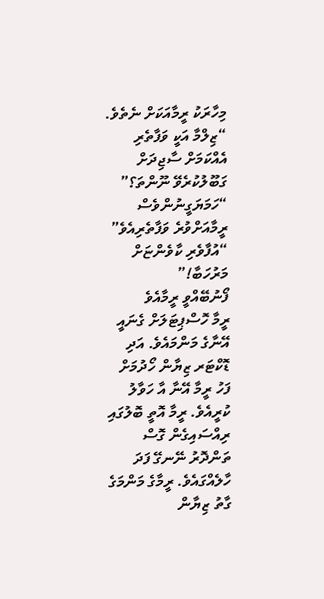މިހާރަކު ރީމާއަކަށް ނެތެވެ.
“ޒިލްމާ އަކީ ވަފާތެރި އެއްކަމަށް ސާޖިދަށް ގަބޫލުކުރެވޭ ނޫންތަ؟”
“ހަމަޔަގީނުންވެސް ރީމާއަށްވުރެ ވަފާތެރިއެވެ”
“އުފާވެރި ކާވެންޏަށް މަރުހަބާ!”
ފޯނުބޭއްވީ ރީމާއެވެ
ރީމާ ހޮސްޕިޓަލަށް ގެނައީ އޭނާގެ މަންމައެވެ. އަދި ޑޮކްޓަރ ޒިޔާން ހޯދުމަށް ފަހު ރީމާ އޭނާ އާ ހަވާލު ކުރީއެވެ. ރީމާ އޮތީ ބޮލުގައި ރިއްސައިގެން ގޮސް ތަންދޮރު ނޭނގޭ ފަދަ ހާލެއްގައެވެ. ރީމާގެ މަންމަގެ ގާތު ޒިޔާން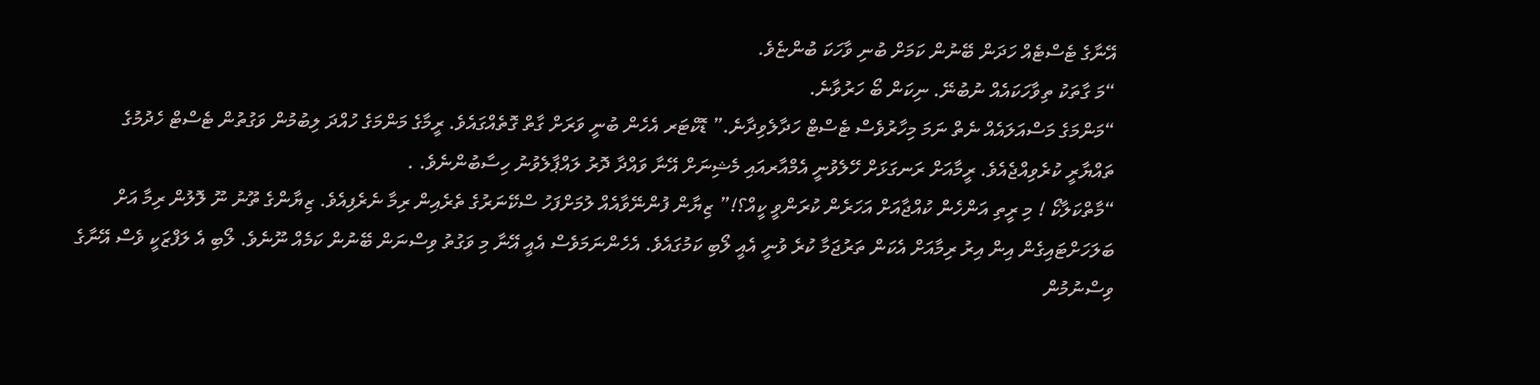އޭނާގެ ޓެސްޓެއް ހަދަން ބޭނުން ކަމަށް ބުނި ވާހަކަ ބުންޏެވެ.
“މަ ގާތަކު ތިވާހަކައެއް ނުބުނޭ. ނިކަން ބޯ ހަރުވާނެ.
“މަންމަގެ މަސްއަލައެއް ނެތް ނަމަ މިހާރުވެސް ޓެސްޓް ހަދާލެވިދާނެ.” ޑޮކްޓަރ އެހެން ބުނީ ވަރަށް ގާތް ގޮތެއްގައެވެ. ރީމާގެ މަންމަގެ ހުއްދަ ލިބުމުން ވަގުތުން ޓެސްޓް ހެދުމުގެ ތައްޔާރީ ކުރެވިއްޖެއެވެ. ރީމާއަށް ރަނގަޅަށް ހޭލެވުނީ އެމްއާރއައި މެޝިނަށް އޭނާ ވައްދާ ދޮރު ލައްޕާލެވުނު ހިސާބުންނެވެ. .
“މާތްކަލާކޯ ! މި ރީތި އަންހެން ކުއްޖާއަށް އަހަރެން ކުރަންވީ ކީއް؟!” ޒިޔާން ފުންނޭވާއެއް ލުމަށްފަހު ސްކޭނަރުގެ ތެރެއިން ރިމާ ނެރެފިއެވެ. ޒިޔާންގެ ތޫނު ނޫ ލޮލުން ރިމާ އަށް ބަލަހަށްޓައިގެން އިން އިރު ރިމާއަށް އެކަން ތަރުޖަމާ ކުރެ ވުނީ އެއީ ލޯބި ކަމުގައެވެ. އެހެންނަމަވެސް އެއީ އޭނާ މި ވަގުތު ވިސްނަން ބޭނުން ކަމެއް ނޫނެވެ. ލޯބި އެ ލަފްޒަކީ ވެސް އޭނާގެ ވިސްނުމުން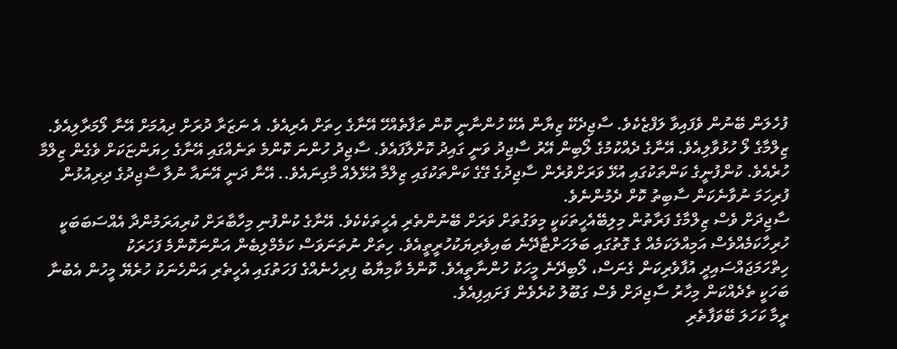ފުހެލަން ބޭނުން ވެފައިވާ ލަފްޒެކެވެ. ސާޖިދެކޭ ޒިޔާން އެކޭ ހުންނާނީ ކޮން ތަފާތެއްހޭ އޭނާގެ ހިތަށް އެރިއެވެ. އެ ނަޒަރާ ދުރަށް ދިއުމަށް އޭނާ ލޯމަރާލިއެވެ.
ޒިލްމާގެ ލޯ ހުޅުވާލިއެވެ. އޭނާގެ ދެއްކުމުގެ ލޯބިން އޭރު ސާޖިދު ވަނީ ގައިދު ކޮށްލާފައެވެ. ސާޖިދު ހުންނަ ކޮންމެ ތަނެއްގައި އޭނާގެ ހިޔަންޏަކަށް ވެގެން ޒިލްމާ ހުރެއެވެ. ކުންފުނީގެ ކަންތަކުގައި އުޅޭ ވަރަށްވުރެން ސާޖިދުގެ ގޭގެ ކަންތަކުގައި ޒިލްމާ އުޅޭލެއް މާގިނައެވެ.. އޭނާ ދަނީ އޭނައާ ނުލާ ސާޖިދުގެ ދިރިއުޅުން ފުރިހަމަ ނުވާނެކަން ސާބިތު ކޮށް ދެމުންނެވެ.
ސާޖިދަށް ވެސް ޒިލްމާގެ ފަރާތުން މިލިބޭއެހީތަކަކީ މިވަގުތަށް ވަރަށް ބޭނުންތެރި އެހީތަކެކެވެ. އޭނާގެ ކުންފުނި މިހާބާރަށް ކުރިއަރަމުންދާ އެއްސަބަބަކީ ހުރިހާކަމެއްވެސް އަމިއްލަކަމެއް ގެ ގޮތުގައި ބަލަހަށްޓާދޭނެ ބައިވެރިޔަކުހުރީތީއެވެ. ހިތަށް ނުތަނަވަސް ކަމެމްލިބެން އަންނަކޮންމެ ފަހަރަކު ހިތްހަމަޖައްސައިދީ އުފާވެރިކަން ގެނަސް، ލޯބިދޭނެ މީހަކު ހުންނާތީއެވެ. ކޮންމެ ކާމިޔާބު ފިރިހެނެއްގެ ފަހަތުގައި އެހީތެރި އަންހެނަކު ހުރެޔޭ މީހުން އެބުނާ ބަހަކީ ތެދެއްކަން މިހާރު ސާޖިދަށް ވެސް ގަބޫލު ކުރެވެން ފަށައިފިއެވެ.
ރީމާ ކަހަލަ ބޭވަފާތެރި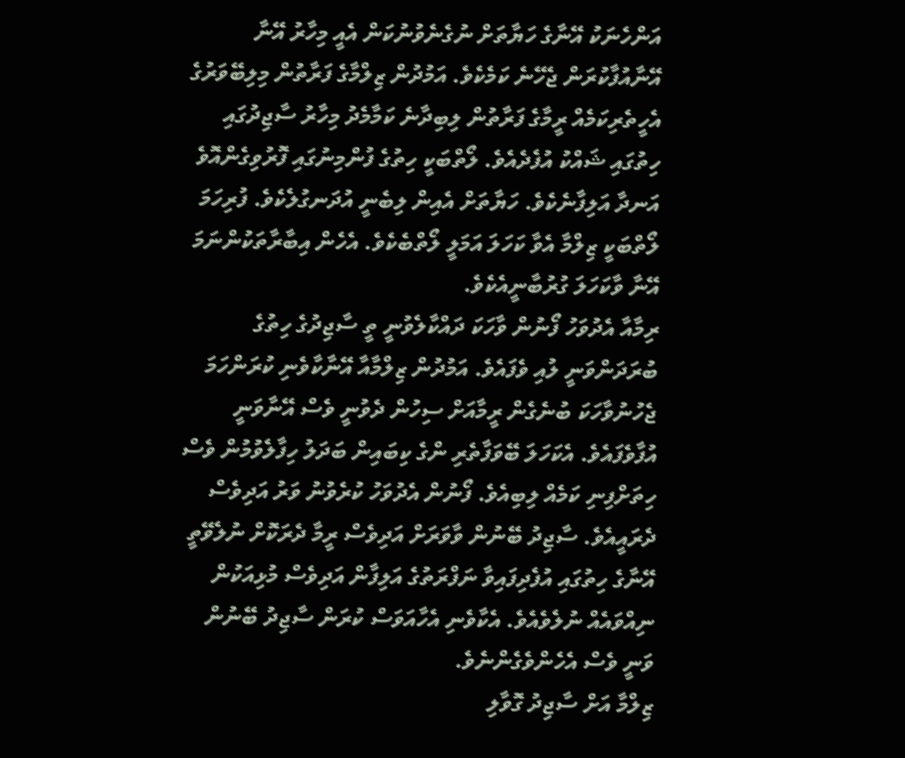އަންހެނަކު އޭނާގެ ހަޔާތަށް ނުގެނެވުނުކަން އެއީ މިހާރު އޭނާ އޭނާއުފާކުރަން ޖެހޭނެ ކަމެކެވެ. އަމުދުން ޒިލްމާގެ ފަރާތުން މިލިބޭވަރުގެ އެހީތެރިކަމެއް ރީމާގެ ފަރާތުން ލިބިދާނެ ކަމާމެދު މިހާރު ސާޖިދުގައި ހިތުގައި ޝައްކު އުފެދެއެވެ. ލޯތްބަކީ ހިތުގެ ފުންމިނުގައި ފޮރުވިގެންއޮވެ އަނދާ އަލިފާނެކެވެ. ހަޔާތަށް އެއިން ލިބެނީ އުދަނގުލެކެވެ. ފުރިހަމަ ލޯތްބަކީ ޒިލްމާ އެވާ ކަހަލަ އަމަލީ ލޯތްބެކެވެ. އެހެން އިބާރާތަކުންނަމަ އޭނާ ވާކަހަލަ ގުރުބާނީއެކެވެ.
ރިމާއާ އެދުވަހު ފޯނުން ވާހަކަ ދައްކާލެވުނީ ތީ ސާޖިދުގެ ހިތުގެ ބުރަދަންވަނީ ލުއި ވެފައެވެ. އަމުދުން ޒިލްމާއާ އޭނާކާވެނި ކުރަންހަމަ ޖެހުނުވާހަކަ ބުނެގެން ރީމާއަށް ސިހުން ދެވުނީ ވެސް އޭނާވަނީ އުފާވެފައެވެ. އެކަހަލަ ބޭވަފާތެރި ންގެ ކިބައިން ބަދަލު ހިފާލެވުމުން ވެސް ހިތަށްފިނި ކަމެއް ލިބިއެވެ. ފޯނުން އެދުވަހު ކުރެވުނު ވަރު އަދިވެސް ދެރައީއެވެ. ސާޖިދު ބޭނުން ވާވަރަށް އަދިވެސް ރީމާ ދެރަކޮށް ނުލެވޭތީ އޭނާގެ ހިތުގައި އުފެދިފައިވާ ނަފްރަތުގެ އަލިފާން އަދިވެސް މުޅިއަކުން ނިއްވައެއް ނުލެވެއެވެ. އެކާވެނި އެހާއަވަސް ކުރަން ސާޖިދު ބޭނުން ވަނީ ވެސް އެހެންވެގެންނެވެ.
ޒިލްމާ އަށް ސާޖިދު ގޮވާލި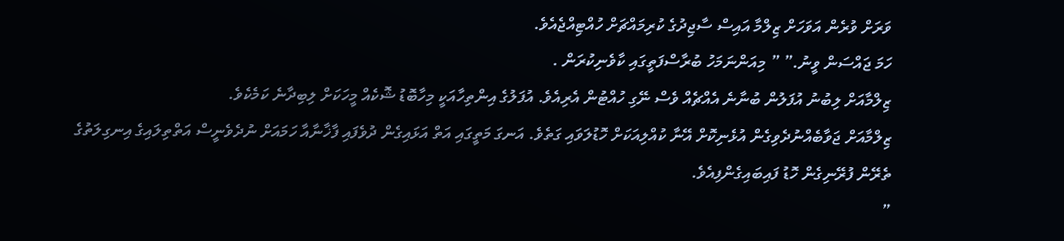ވަރަށް ވުރެން އަވަހަށް ޒިލްމާ އައިސް ސާޖިދުގެ ކުރިމައްޗަށް ހުއްޓިއްޖެއެވެ.
ހަމަ ޖައްސަން ވީނު.” ” މިއަންނަމަހު ބުރާސްފަތީގައި ކާވެނިކުރަން .
ޒިލްމާއަށް ލިބުނު އުފަލުން ބުނާނެ އެއްޗެއް ވެސް ނޭގި ހުއްޓުން އެރިއެވެ. އުފަލުގެ އިންތިހާއަކީ މިހާބޮޑު ޝޮކެއް މީހަކަށް ލިބިދާނެ ކަމެކެވެ.
ޒިލްމާއަށް ޖަވާބެއްނުދެވިގެން އުޅެނިކޮށް އޭނާ ކުއްލިއަކަށް ހޮޑުލަވައި ގަތެވެ. އަނގަ މަތީގައި އަތް އަޅައިގެން ދުވެފައި ފާޚާނާއާ ހަމައަށް ނުދެވެނީސް އަތްތިލައިގެ އިނގިލަތުގެ ތެރޭން ފުރޭނިގެން ހޮޑު ފައިބައިގެންފިއެވެ.
”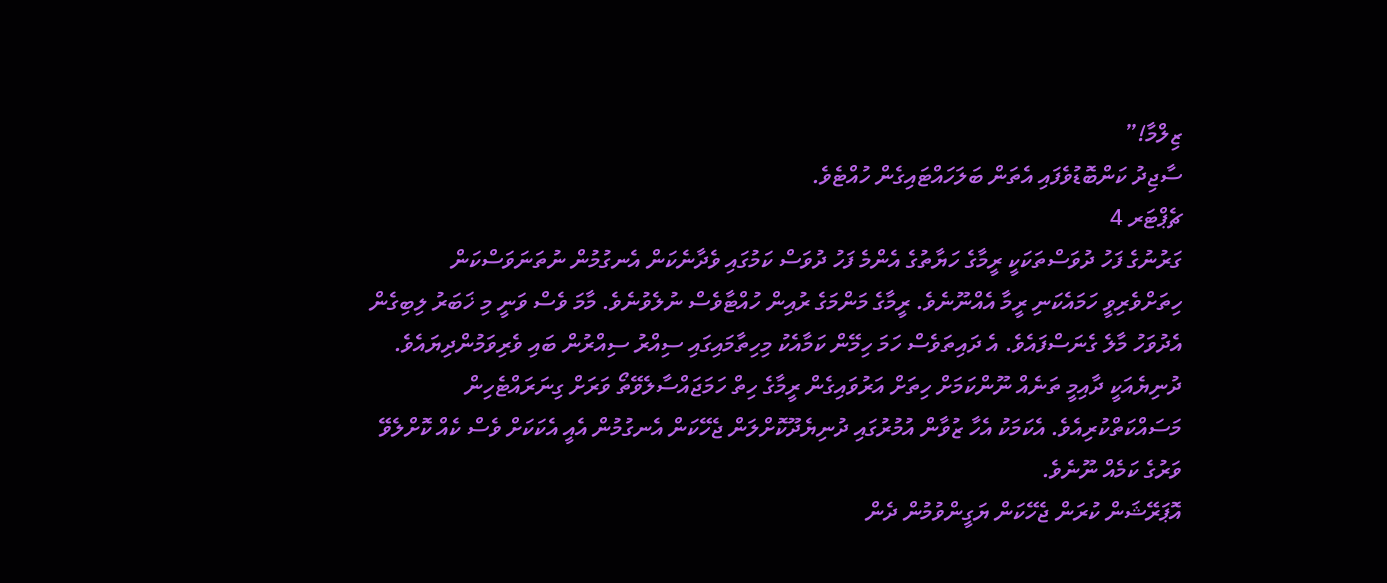ޒިލްމާ!”
ސާޖިދު ކަންބޮޑުވެފައި އެތަން ބަލަހައްޓައިގެން ހުއްޓެވެ.
ޗެޕްޓަރ 4
ގަރުނުގެ ފަހު ދުވަސްތަކަކީ ރީމާގެ ހަޔާތުގެ އެންމެ ފަހު ދުވަސް ކަމުގައި ވެދާނެކަން އެނގުމުން ނުތަނަވަސްކަން ހިތަށްވެރިވީ ހަމައެކަނި ރީމާ އެއްނޫނެވެ. ރީމާގެ މަންމަގެ ރުއިން ހުއްޓާވެސް ނުލެވުނެވެ. މާމަ ވެސް ވަނީ މި ޚަބަރު ލިބިގެން އެދުވަހު މާލެ ގެނަސްފައެވެ. އެ ދައިތަވެސް ހަމަ ހިމޭން ކަމާއެކު މިހިތާމައިގައި ސިއްރު ސިއްރުން ބައި ވެރިވަމުންދިޔައެވެ.
ދުނިޔެއަކީ ދާއިމީ ތަނެއް ނޫންކަމަށް ހިތަށް އަރުވައިގެން ރީމާގެ ހިތް ހަމަޖައްސާލެވޭތޯ ވަރަށް ގިނަރައްޓެހިން މަސައްކަތްކުރިއެވެ. އެކަމަކު އެހާ ޒުވާން އުމުރުގައި ދުނިޔެދޫކޮށްލަން ޖެހޭކަން އެނގުމުން އެއީ އެކަކަށް ވެސް ކެއް ކޮށްލެވޭ ވަރުގެ ކަމެއް ނޫނެވެ.
އޮޕަރޭޝަން ކުރަން ޖެހޭކަން ޔަގީންވުމުން ދެން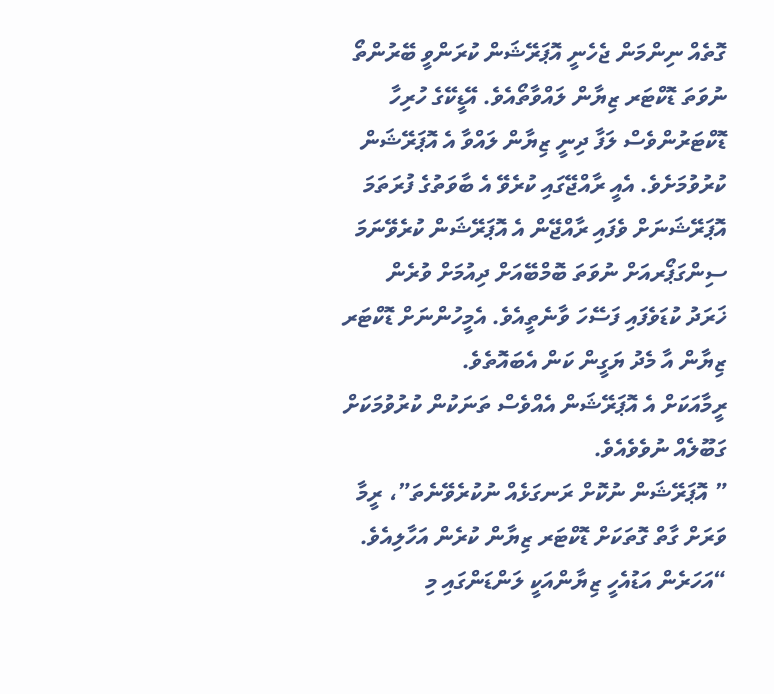ގޮތެއް ނިންމަން ޖެހެނީ އޮޕަރޭޝަން ކުރަންވީ ބޭރުންތޯ ނުވަތަ ޑޮކްޓަރ ޒިޔާން ލައްވާތޯއެވެ. އޭޑީކޭގެ ހުރިހާ ޑޮކްޓަރުންވެސް ލަފާ ދިނީ ޒިޔާން ލައްވާ އެ އޮޕަރޭޝަން ކުރުވުމަށެވެ. އެއީ ރާއްޖޭގައި ކުރެވޭ އެ ބާވަތުގެ ފުރަތަމަ އޮޕަރޭޝަނަށް ވެފައި ރާއްޖޭން އެ އޮޕަރޭޝަން ކުރެވޭނަމަ ސިންގަޕޯރއަށް ނުވަތަ ބޮމްބޭއަށް ދިއުމަށް ވުރެން ޚަރަދު ކުޑަވެފައި ފަސޭހަ ވާނެތީއެވެ. އެމީހުންނަށް ޑޮކްޓަރ ޒިޔާން އާ މެދު ޔަގީން ކަން އެބައޮތެވެ.
ރީމާއަކަށް އެ އޮޕަރޭޝަން އެއްވެސް ތަނަކުން ކުރުވުމަކަށް ގަބޫލެއް ނުވެވެއެވެ.
” އޮޕަރޭޝަން ނުކޮށް ރަނގަޅެއް ނުކުރެވޭނެތަ”، ރީމާ ވަރަށް ގާތް ގޮތަކަށް ޑޮކްޓަރ ޒިޔާން ކުރެން އަހާލިއެވެ. “އަހަރެން އަޑުއެހީ ޒިޔާންއަކީ ލަންޑަންގައި މި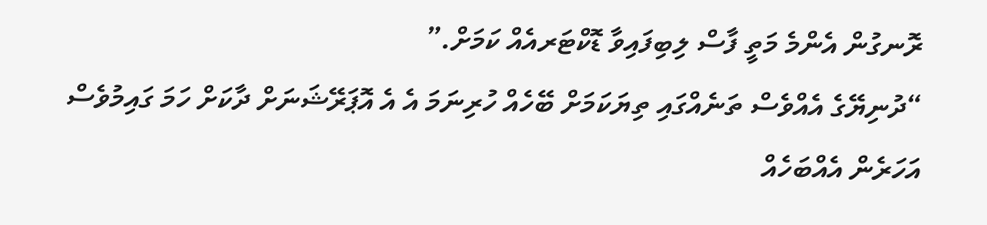ރޮނގުން އެންމެ މަތީ ފާސް ލިބިފައިވާ ޑޮކްޓަރއެއް ކަމަށް.”
“ދުނިޔޭގެ އެއްވެސް ތަނެއްގައި ތިޔަކަމަށް ބޭހެއް ހުރިނަމަ އެ އެ އޮޕަރޭޝަނަށް ދާކަށް ހަމަ ގައިމުވެސް އަހަރެން އެއްބަހެއް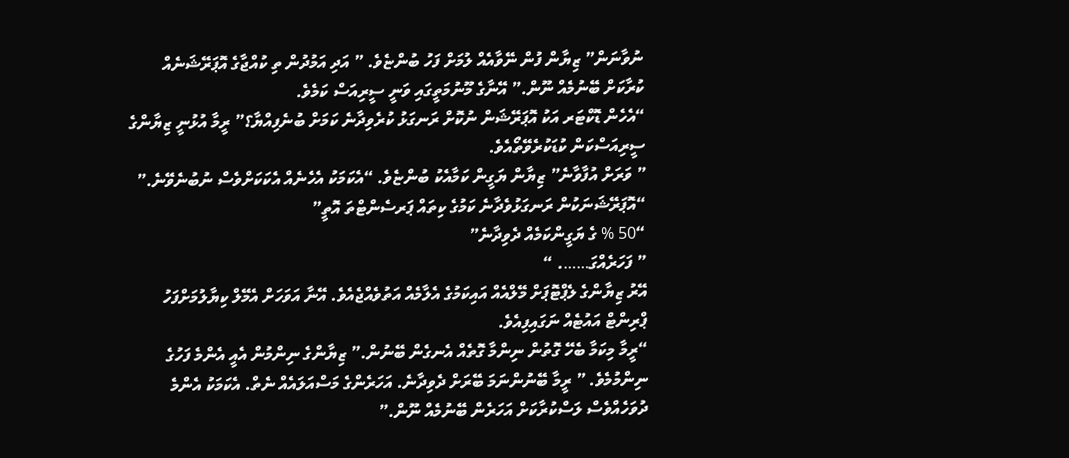ނުވާނަން” ޒިޔާން ފުން ނޭވާއެއް ލުމަށް ފަހު ބުންޏެވެ. ” އަދި އަމުދުން ތި ކުއްޖާގެ އޮޕަރޭޝަނެއް ކުރާކަށް ބޭނުމެއް ނޫން.” އޭނާގެ މޫނުމަތީގައި ވަނީ ސީރިއަސް ކަމެވެ.
“އެހެން ޑޮކްޓަރ އަކު އޮޕަރޭޝަން ނުކޮށް ރަނގަޅު ކުރެވިދާނެ ކަމަށް ބުނެފިއްޔާ؟” ރީމާ އުޅުނީ ޒިޔާންގެ ސީރިއަސްކަން ކުޑަކުރެވޭތޯއެވެ.
” ވަރަށް އުފާވާނެ” ޒިޔާން ޔަގީން ކަމާއެކު ބުންޏެވެ. “އެކަމަކު އެހެނެއް އެކަކަށްވެސް ނުބުނެވޭނެ.”
“އޮޕަރޭޝަނަކުން ރަނގަޅުވެދާނެ ކަމުގެ ކިތައް ޕަރސެންޓްތަ އޮތީ”
“50 % ގެ ޔަގީންކަމެއް ދެވިދާނެ”
” ފަހަރެއްގަ……. “
އޭރު ޒިޔާންގެ ލެޕްޓޮޕަށް މޭލްއެއް އައިކަމުގެ އެލާމެއް އަތުވެއްޖެއެވެ. އޭނާ އަވަހަށް އެމޭލް ކިޔާލުމަށްފަހު ޕްރިންޓް އައުޓެއް ނަގައިފިއެވެ.
“ރީމާ މިކަމާ ބެހޭ ގޮތުން ނިންމާ ގޮތެއް އެނގެން ބޭނުން.” ޒިޔާންގެ ނިންމުން އެއީ އެންމެ ފަހުގެ ނިންމުމެވެ. ” ރީމާ ބޭނުންނަމަ ބޭރަށް ދެވިދާނެ. އަހަރެންގެ މަސްއަލައެއް ނެތް. އެކަމަކު އެންމެ ދުވަހެއްވެސް ލަސްކުރާކަށް އަހަރެން ބޭނުމެއް ނޫން.”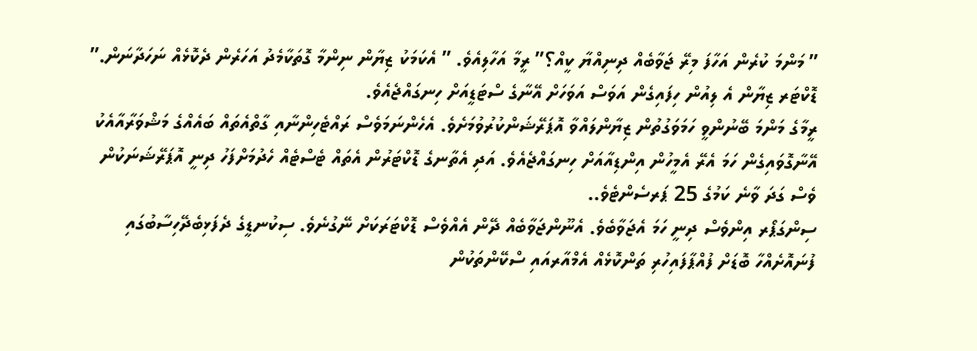” މަންމަ ކުރެން އަހާފަ މިރޭ ޖަވާބެއް ދިނިއްޔާ ކީއް؟” ރީމާ އަހާލިއެވެ. ” އެކަމަކު ޒިޔާން ނިންމާ ގޮތަކާމެދު އަހަރެން ދެކޮޅެއް ނަހަދާނަން.”
ޑޮކްޓަރ ޒިޔާން އެ ލިއުން ހިފައިގެން އަވަސް އަވަހަށް އޭނާގެ ސްޓަޑީއަށް ހިނގައްޖެއެވެ.
ރީމާގެ މަންމަ ބޭނުންވީ ހަމަވަގުތުން ޒިޔާންލައްވާ އޮޕަރޭޝަންކުރުވުމަށެވެ. އެހެންނަމަވެސް ރައްޓެހިންނާއި ގާތްއެތައް ބައެއްގެ މަޝްވަރާއާއެކު އޭނާގޮވައިގެން ހަމަ އެރޭ އެމީހުން އިންޑިއާއަށް ހިނގައްޖެއެވެ. އަދި އެތާނގެ ޑޮކްޓަރުން އެތައް ޓެސްޓެއް ހެދުމަށްފަހު ދިނީ އޮޕަރޭޝަނަކުން ވެސް ގަދަ ވާނެ ކަމުގެ 25 ޕަރސެންޓެވެ..
ސިންގަޕޯރ އިންވެސް ދިނީ ހަމަ އެޖަވާބެވެ. އެނޫންޖަވާބެއް ދޭން އެއްވެސް ޑޮކްޓަރަކަށް ނޭގުނެވެ. ސިކުނޑީގެ ދެފަޅިބެދޭހިސާބުގައި ފުނައޮށެއްހާ ބޮޑަށް ފުއްޕާފައިހުރި ތަންކޮޅެއް އެމްއާރއައި ސްކޭންތަކުން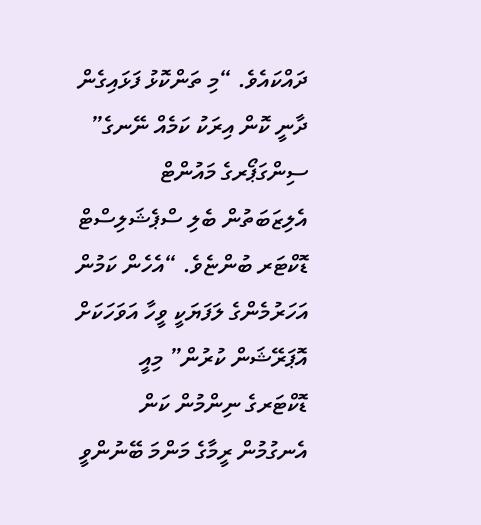ދައްކައެވެ. “މި ތަންކޮޅު ފަޅައިގެން ދާނީ ކޮން އިރަކު ކަމެއް ނޭނގެ” ސިންގަޕޯރގެ މައުންޓް އެލިޒަބަތުން ބެލި ސްޕެޝަލިސްޓް ޑޮކްޓަރ ބުންޏެވެ. “އެހެން ކަމުން އަހަރުމެންގެ ލަފަޔަކީ ވީހާ އަވަހަކަށް އޮޕަރޭޝަން ކުރުން” މިއީ ޑޮކްޓަރގެ ނިންމުން ކަން އެނގުމުން ރީމާގެ މަންމަ ބޭނުންވީ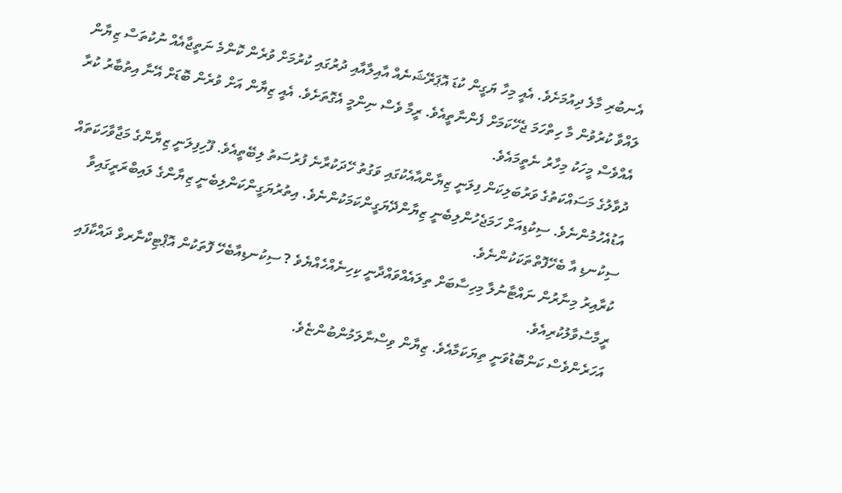އެނބުރި މާލެ ދިއުމަށެވެ. އެއީ މިހާ ޔަގީން ކުޑަ އޮޕަރޭޝަނެއް އާއިލާއާއި ދުރުގައި ކުރުމަށް ވުރެން ކޮންމެ ނަތީޖާއެއް ނުކުތަސް ޒިޔާން ލައްވާ ކުރުވުން މާ ހިތްހަމަ ޖެހޭކަމަށް ފެންނާތީއެވެ. ރީމާ ވެސް ނިންމީ އެގޮތަށެވެ. އެއީ ޒިޔާން އަށް ވުރެން ބޮޑަށް އޭނާ އިތުބާރު ކުރާ އެއްވެސް މީހަކު މިހާރު ނެތީމައެވެ.
ދުވާލުގެ މަސައްކަތުގެ ވަރުބަލިކަން ފިލަނީ ޒިޔާންއާއެކުގައި ވަގުތު ހޭދަކުރާނެ ފުރުސަތު ލިބޭތީއެވެ. ފޫހިފިލަނީ ޒިޔާންގެ މަޖާވާހަކަތައް އަޑުއެހުމުންނެވެ. ސިކުޑިއަށް ހަމަޖެހުންލިބެނީ ޒިޔާންދޭޔަގީންކަމަކުންނެވެ. އިތުރުޔަގީންކަންލިބެނީ ޒިޔާންގެ ލައިބްރަރީގައިވާ ސިކުނޑި އާ ބެހޭފޮތްތަކަކުންނެވެ.
ކުރާއިރު މިނާރުން ނައްޓާނުލާ މިހިސާބަށް ތިލައެއްވައްދާނީ ކިހިނެއްހެއްޔެވެ ? ސިކުނޑިއާބެހޭ ފޮތަކުން އޮޕްޓިކްނާރވް ދައްކާފައި ރީމާސުވާލުކުރިއެވެ.
އަހަރެންވެސް ކަންބޮޑުވަނީ ތިޔަކަމާއެވެ. ޒިޔާން ވިސްނާލަމުންބުންޏެވެ.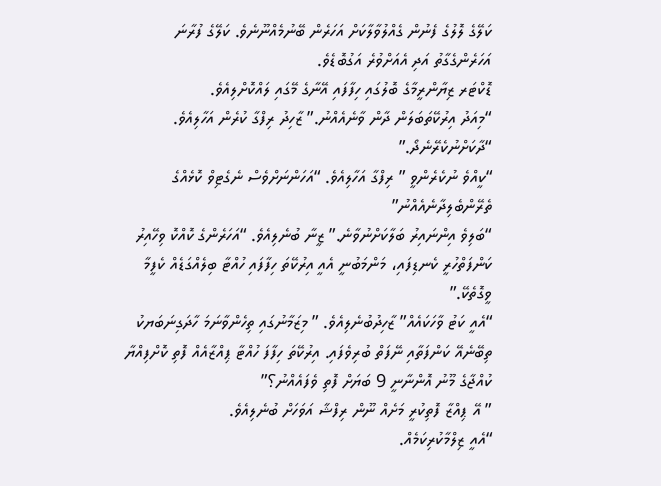ކަލޭގެ ލޮލުގެ ފެނުން ގެއްލުވާލާކަށް އަހަރެން ބޭނުމެއްނޫނެވެ. ކަލޭގެ ފުރާނަ އަހަރެންގެގާތު އަދި އެއަށްވުރެ އަގުބޮޑެވެ.
ޑޮކްޓަރ ޒިޔާންރީމާގެ ބޮލުގައި ހިފާފައި އޭނާގެ މޭގައި ލައްކޮށްލިއެވެ.
“މިއަދު އިރުކޭތަބަލަން ދާން ވާނެއެއްނު.” ޒާހިދު ރިފްގާ ކުރެން އަހާލިއެވެ. “ދާކަށްނުކެރޭނެދޯ.”
“ކީއްވެ ނުކެރެންވީ ” ރިފްގާ އަހާލިއެވެ. “އަހަންނަށްވެސް ނެގެޓިވް ކޮޅެއްގެ ތެރޭންބެލިދާނެއެއްނު”
“ބަލިވެ އިންނައިރު ބަލާކަށްނުވާނެ.” ޒީނާ ބުނެލިއެވެ. “އަހަރެންގެ ކޮއްކޮ ވިހޭއިރު ކަންފަތްހުރީ ކެނޑިފައި، މަންމަބުނީ އެއީ އިރުކޭތަ ހިފާފައި ހުއްޓާ ބިލެއްގަޑެއް ކެފީމާ ވީގޮތެކޭ.”
“އެއީ ކަޓު ވާހަކައެއް” ޒާހިދުބުނެލިއެވެ. ” މިޒަމާނުގައި ތިހެންވާނަމަ ހާދަގިނަބަޔކު ތިބޭނެއޭ ކަންފަތާއި ނޭފަތް ބުރިވެފައި. އިރުކޭތަ ހިފާފަ ހުއްޓާ ޕިއްޒާއެއް ފޮތި ކޮށްފިއްޔާ ކުއްޖާގެ މޫނު އޮންނާނީ 9 ބަޔަށް ފޮތި ވެފައެއްނު؟”
” އޭ ޕިއްޒާ ފޮތިކުރީ މަށެއް ނޫން ރިފްޝާ އަވަހަށް ބުނެލިއެވެ.
“އެއީ ޒިލްމާކުރިކަމެއް.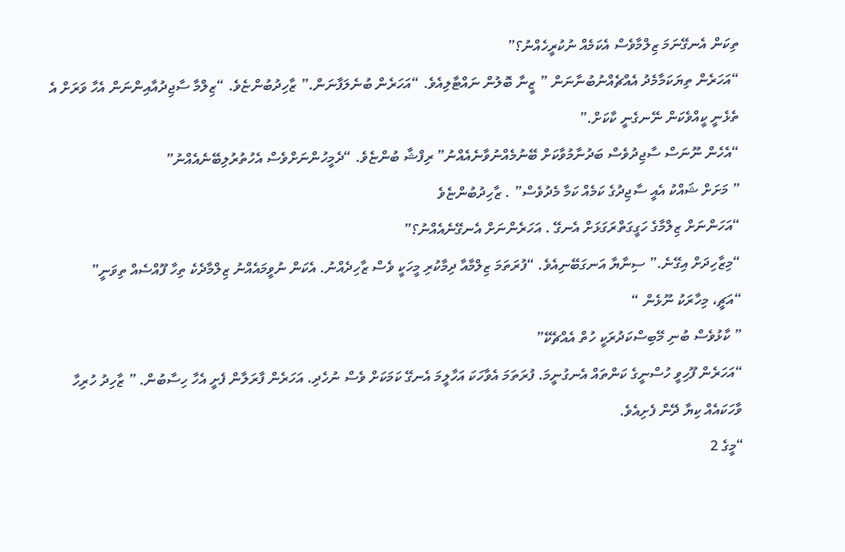ތިކަން އެނގޭނަމަ ޒިލްމާވެސް އެކަމެއް ނުކުރީހެއްނު؟”
“އަހަރެން ތިޔަކަމާމެދު އެއްޗެއްނުބުނާނަން ” ޒީނާ ބޮލުން ނައްޓާލިއެވެ. “އަހަރެން ބުނެލަފާނަން.” ޒާހިދުބުންޏެވެ. “ޒިލްމާ ސާޖިދުއާއިންނަން އެހާ ވަރަށް އެ ތެޅެނީ ކީއްވެކަން ނޭނގެނީ ކާކަށް.”
“އެހެން ނޫނަސް ސާޖިދުވެސް ބަދުނާމުވާކަށް ބޭނުމެއްނުވާނެއެއްނު” ރިފްޝާ ބުންޏެވެ. “ދެމީހުންނަށްވެސް އެހުތުރުލިބޭނެއެއްނު”
” މަށަށް ޝައްކު އެއީ ސާޖިދުގެ ކަމެއް ކަމާ މެދުވެސް” . ޒާހިދުބުންޏެވެ
“އަހަންނަށް ޒިލްމާގެ ހަގީގަތްރަގަޅަށް އެނގޭ . އަހަރެންނަށް އެނގޭނެއެއްނު؟”
“މިޒާހިދަށް އިގޭނެ.” ސިނާޔާ އަނގަބޭނިއެވެ. “ފުރަތަމަ ޒިލްމާއާ ދިމާކުރި މީހަކީ ވެސް ޒާހިދެއްނު. އެކަން ނުވީމައެއްނު ޒިލްމާދެކެ ތިހާ ފޫއްސެއް ތިވަނީ”
“އަޗީ، މިހާރަކު ނޫޅެން “
” ކާޅުވެސް ބުނި މޭބިސްކަދުރަކީ ހުތް އެއްޗެކޭ”
“އަހަރެން ފޫހިވީ ހުސްނީގެ ކަންތައް އެނގުނީމަ. ފުރަތަމަ އެވާހަކަ އަހާލީމަ އެނގޭ ކަމަކަށް ވެސް ނުހެދި. އަހަރެން ފާރަލާން ފެށީ އެހާ ހިސާބުން. ” ޒާހިދު ހުރިހާ ވާހަކައެއް ކިޔާ ދޭން ފެށިއެވެ.
“މީގެ 2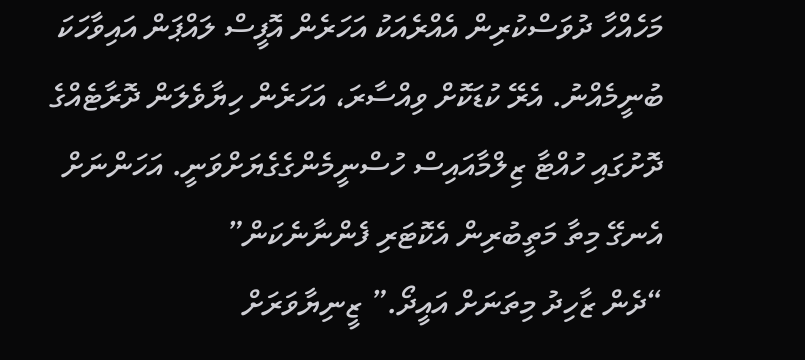މަހެއްހާ ދުވަސްކުރިން އެއްރެއަކު އަހަރެން އޮފީސް ލައްޕަން އައިވާހަކަ ބުނީމެއްނު. އެރޭ ކުޑަކޮށް ވިއްސާރަ، އަހަރެން ހިޔާވެލަން ދޮރާޓެއްގެ ދޮށުގައި ހުއްޓާ ޒިލްމާއައިސް ހުސްނީމެންގެގެޔަށްވަނީ. އަހަންނަށް އެނގޭ މިތާ މަތީބުރިން އެކޮޓަރި ފެންނާނެކަން”
“ދެން ޒާހިދު މިތަނަށް އައީދޯ.” ޒީނިޔާވަރަށް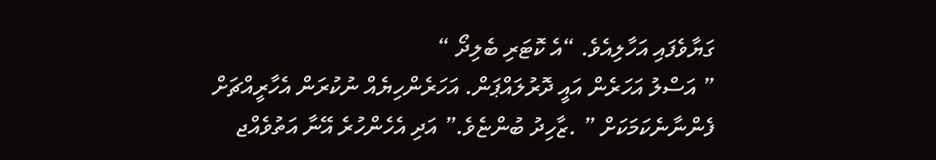ގަޔާވެފައި އަހާލިއެވެ. “އެ ކޮޓަރި ބެލިދޯ “
” އަސްލު އަހަރެން އައީ ދޮރުލައްޕަން. އަހަރެންހިޔެއް ނުކުރަން އެހާރީއްޗަށް ފެންނާނެކަމަކަށް ” .ޒާހިދު ބުންޏެވެ.” އަދި އެހެންހުރެ އޭނާ އަތުވެއްޖ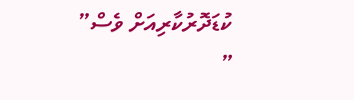ކުޑަދޮރުކާރިއަށް ވެސް”
”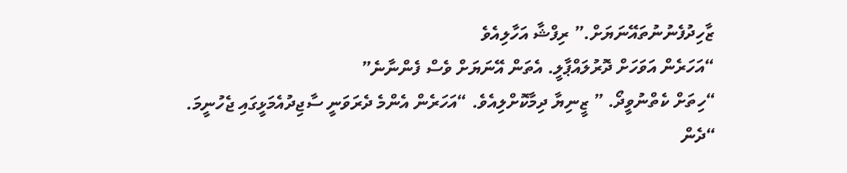ޒާހިދުފެނުނުތައޭނަޔަށް.” ރިފްޝާ އަހާލިއެވެ
“އަހަރެން އަވަހަށް ދޮރުލައްޕާލީ. އެތަން އޭނަޔަށް ވެސް ފެންނާނެ”
“ހިތަށް ކެތްނުވީދޯ. ” ޒީނިޔާ ދިމާކޮށްލިއެވެ. “އަހަރެން އެންމެ ދެރަވަނީ ސާޖިދުއެމަޅީގައި ޖެހުނީމަ.
“ދެން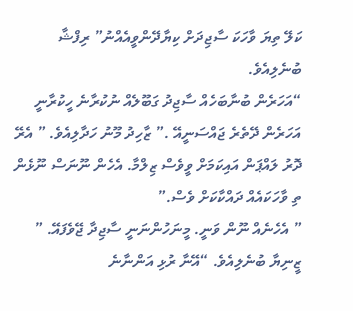ކަލޭ ތިޔަ ވާހަކަ ސާޖިދަށް ކިޔާދޭންވީއެއްނު” ރިފްޝާ ބުނެލިއެވެ.
“އަހަރެން ބުނާބަހެއް ސާޖިދު ގަބޫލެއް ނުކުރާނެ ހީކުރާނީ އަހަރެން ދޭތެރެ ޖައްސަނީއޭ .” ޒާހިދު މޫނު ހަދާލިއެވެ. ” އެރޭ ދޮރު ލައްޕަން އައިކަމަށް ވީވެސް ޒިލްމާ. އެހެން ނޫނަސް ނޫޅެން ތި ވާހަކައެއް ދައްކާކަށް ވެސް.”
” އެހެނެއް ނޫން ވަނީ. މީނަހުންނަނީ ސާޖިދާ ޖޭވެފައޭ. ” ޒީނިޔާ ބުނެލިއެވެ. “އޭނާ ރުޅި އަންނާނެ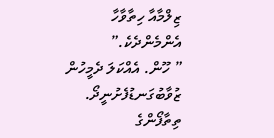ޒިލްމާއާ ހިތާވާހާ އެންމެންދެކެ.”
” ހޫން. އެއްކަލަ ދެމީހުން ޒުވާބުގަނޑުފެށުނީދޯ. ތިތާފޯންގެ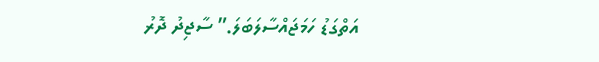އަތްގަޑު ހަމަޖައްސާލަބަލަ.” ސާޖިދު ދޮރު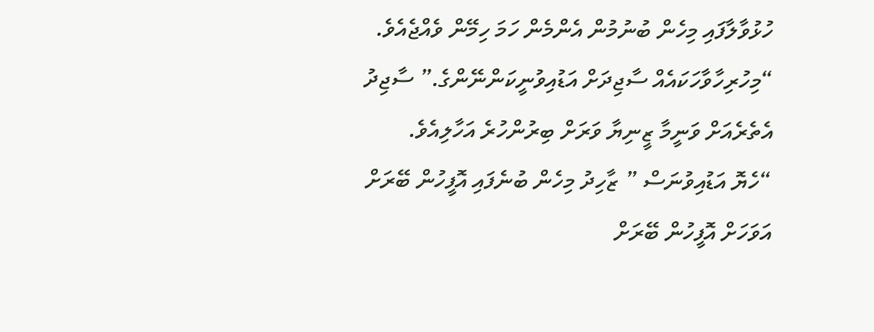ހުޅުވާލާފައި މިހެން ބުނުމުން އެންމެން ހަމަ ހިމޭން ވެއްޖެއެވެ.
“މިހުރިހާވާހަކައެއް ސާޖިދަށް އަޑުއިވުނީކަންނޭންގެ.” ސާޖިދު އެތެރެއަށް ވަނީމާ ޒީނިޔާ ވަރަށް ބިރުންހުރެ އަހާލިއެވެ.
“ހެޔޮ އަޑުއިވުނަސް ” ޒާހިދު މިހެން ބުނެފައި އޮފީހުން ބޭރަށް އަވަހަށް އޮފީހުން ބޭރަށް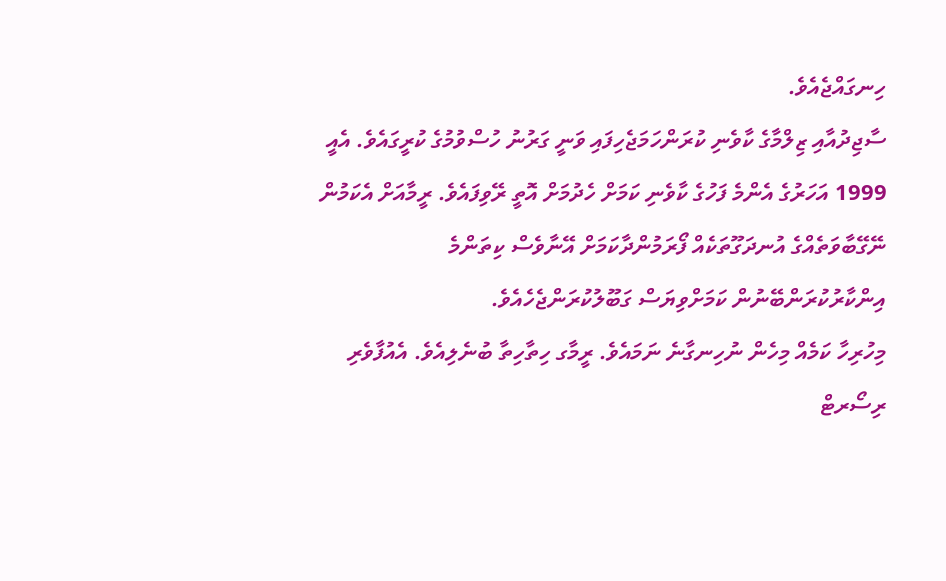ހިނގައްޖެއެވެ.
ސާޖިދުއާއި ޒިލްމާގެ ކާވެނި ކުރަންހަމަޖެހިފައި ވަނީ ގަރުނު ހުސްވުމުގެ ކުރީގައެވެ. އެއީ 1999 އަހަރުގެ އެންމެ ފަހުގެ ކާވެނި ކަމަށް ހެދުމަށް އޮތީ ރޭވިފައެވެ. ރީމާއަށް އެކަމުން ނޭގޭބާވަތެއްގެ އުނދަގޫތަކެއް ފޯރަމުންދާކަމަށް އޭނާވެސް ކިތަންމެ އިންކާރުކުރަންބޭނުން ކަމަށްވިޔަސް ގަބޫލުކުރަންޖެހެއެވެ.
މިހުރިހާ ކަމެއް މިހެން ނުހިނގާނެ ނަމައެވެ. ރީމާގ ހިތާހިތާ ބުނެލިއެވެ. އެއުފާވެރި ރިސޯރޓް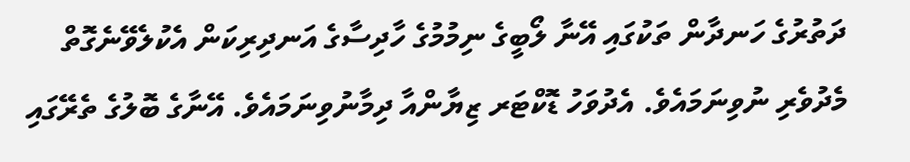ދަތުރުގެ ހަނދާން ތަކުގައި އޭނާ ލޯބީގެ ނިމުމުގެ ހާދިސާގެ އަނދިރިކަން އެކުލެވޭނެގޮތް މެދުވެރި ނުވިނަމައެވެ. އެދުވަހު ޑޮކްޓަރ ޒިޔާންއާ ދިމާނުވިނަމައެވެ. އޭނާގެ ބޮލުގެ ތެރޭގައި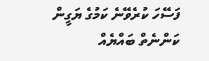ފަސޭހަ ކުރެވޭނެ ކަމުގެ ޔަގީން ކަންނެތް ބައްޔެއް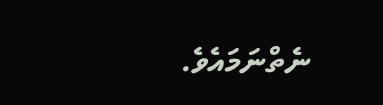ނެތްނަމައެވެ.